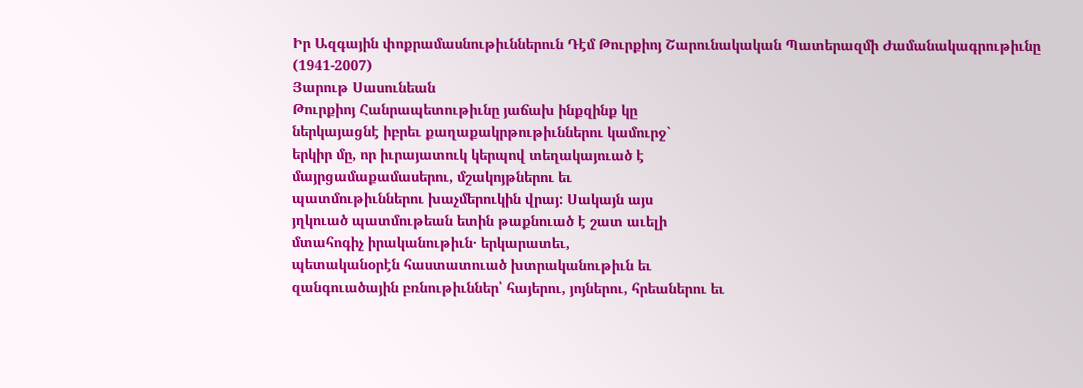Իր Ազգային փոքրամասնութիւններուն Դէմ Թուրքիոյ Շարունակական Պատերազմի Ժամանակագրութիւնը (1941-2007)
Յարութ Սասունեան
Թուրքիոյ Հանրապետութիւնը յաճախ ինքզինք կը
ներկայացնէ իբրեւ քաղաքակրթութիւններու կամուրջ`
երկիր մը, որ իւրայատուկ կերպով տեղակայուած է
մայրցամաքամասերու, մշակոյթներու եւ
պատմութիւններու խաչմերուկին վրայ: Սակայն այս
յղկուած պատմութեան ետին թաքնուած է շատ աւելի
մտահոգիչ իրականութիւն․ երկարատեւ,
պետականօրէն հաստատուած խտրականութիւն եւ
զանգուածային բռնութիւններ՝ հայերու, յոյներու, հրեաներու եւ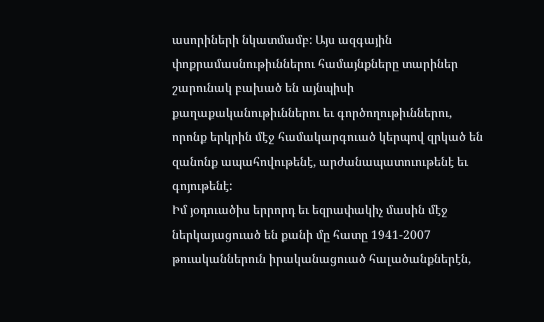ասորիների նկատմամբ: Այս ազգային
փոքրամասնութիւններու համայնքները տարիներ
շարունակ բախած են այնպիսի
քաղաքականութիւններու եւ գործողութիւններու,
որոնք երկրին մէջ համակարգուած կերպով զրկած են
զանոնք ապահովութենէ, արժանապատուութենէ եւ
գոյութենէ:
Իմ յօդուածիս երրորդ եւ եզրափակիչ մասին մէջ
ներկայացուած են քանի մը հատը 1941-2007
թուականներուն իրականացուած հալածանքներէն,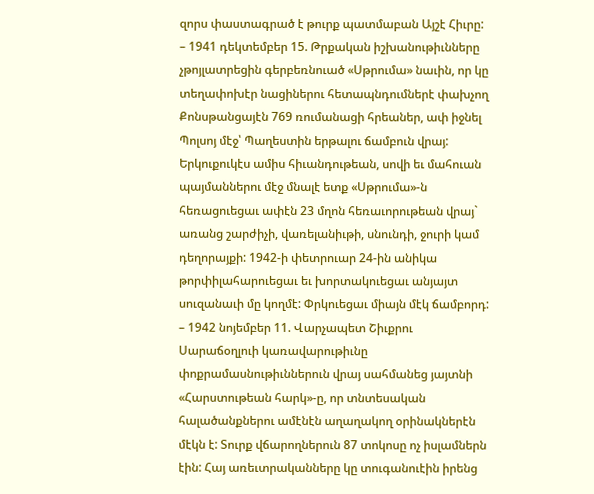զորս փաստագրած է թուրք պատմաբան Այշէ Հիւրը:
– 1941 դեկտեմբեր 15. Թրքական իշխանութիւնները
չթոյլատրեցին գերբեռնուած «Սթրումա» նաւին, որ կը
տեղափոխէր նացիներու հետապնդումներէ փախչող
Քոնսթանցայէն 769 ռումանացի հրեաներ, ափ իջնել
Պոլսոյ մէջ՝ Պաղեստին երթալու ճամբուն վրայ:
Երկուքուկէս ամիս հիւանդութեան, սովի եւ մահուան
պայմաններու մէջ մնալէ ետք «Սթրումա»-ն
հեռացուեցաւ ափէն 23 մղոն հեռաւորութեան վրայ`
առանց շարժիչի, վառելանիւթի, սնունդի, ջուրի կամ
դեղորայքի: 1942-ի փետրուար 24-ին անիկա
թորփիլահարուեցաւ եւ խորտակուեցաւ անյայտ
սուզանաւի մը կողմէ: Փրկուեցաւ միայն մէկ ճամբորդ:
– 1942 նոյեմբեր 11. Վարչապետ Շիւքրու
Սարաճօղլուի կառավարութիւնը
փոքրամասնութիւններուն վրայ սահմանեց յայտնի
«Հարստութեան հարկ»-ը, որ տնտեսական
հալածանքներու ամէնէն աղաղակող օրինակներէն
մէկն է: Տուրք վճարողներուն 87 տոկոսը ոչ իսլամներն
էին: Հայ առեւտրականները կը տուգանուէին իրենց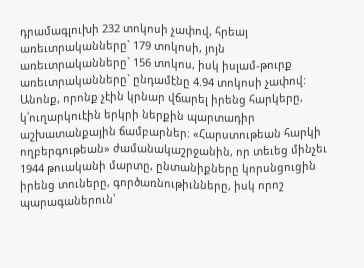դրամագլուխի 232 տոկոսի չափով, հրեայ
առեւտրականները` 179 տոկոսի, յոյն
առեւտրականները` 156 տոկոս, իսկ իսլամ-թուրք
առեւտրականները` ընդամէնը 4.94 տոկոսի չափով:
Անոնք, որոնք չէին կրնար վճարել իրենց հարկերը,
կ՛ուղարկուէին երկրի ներքին պարտադիր
աշխատանքային ճամբարներ: «Հարստութեան հարկի
ողբերգութեան» ժամանակաշրջանին, որ տեւեց մինչեւ
1944 թուականի մարտը, ընտանիքները կորսնցուցին
իրենց տուները, գործառնութիւնները, իսկ որոշ
պարագաներուն՝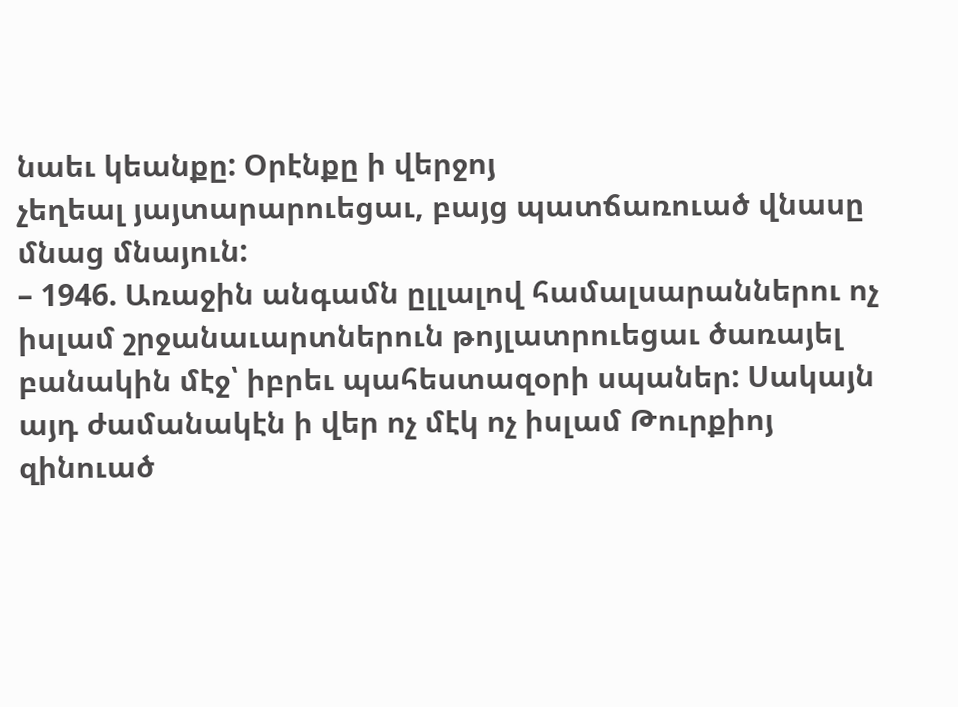նաեւ կեանքը: Օրէնքը ի վերջոյ
չեղեալ յայտարարուեցաւ, բայց պատճառուած վնասը
մնաց մնայուն:
– 1946. Առաջին անգամն ըլլալով համալսարաններու ոչ
իսլամ շրջանաւարտներուն թոյլատրուեցաւ ծառայել
բանակին մէջ՝ իբրեւ պահեստազօրի սպաներ: Սակայն
այդ ժամանակէն ի վեր ոչ մէկ ոչ իսլամ Թուրքիոյ
զինուած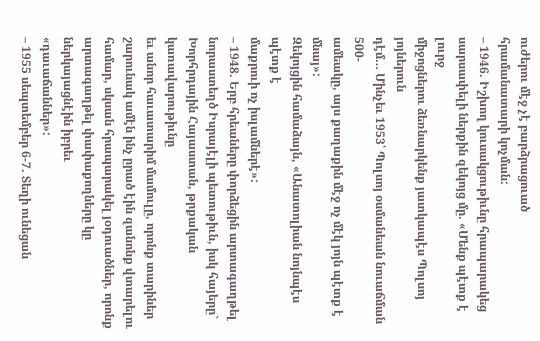ուժերու մէջ չէ բարձրացուած
հրամանատարի կոչման:
– 1946. Իշխող կուսակցութիւնը հրապարակեց
սարսափելի ներքին զեկոյց մը. «Մենք պէտք է լուրջ
միջոցներու ձեռնարկենք յատկապէս Պոլսոյ յոյներուն
դէմ… Մինչեւ 1953՝ Պոլսոյ օսմանեան նուաճման 500-
ամեակը, այս քաղաքին մէջ ոչ մէկ յոյն պէտք է մնայ»:
Զեկոյցին համաձայն, «Անատոլիան նոյնպէս պէտք է
մաքրուի ոչ իսլամներէ»:
– 1948. Երբ հրեաները փորձեցին արտագաղթել
նորաստեղծ Իսրայէլի պետութիւն, իսկ հայերը`
Խորհրդային Հայաստան, թրքական կառավարութիւնը
եւ անոր հաւատարիմ մամուլը, որոնք տարիներ
շարունակ ամէն ինչ ըրած էին զանոնք վտարելու
համար, սկսան հրապարակել յօդուածներ, որոնք
արտագաղթել փափաքողները կը ներկայացնէին իբրեւ
«դաւաճաններ»:
– 1955 սեպտեմբեր 6-7. Տեղի ունեցան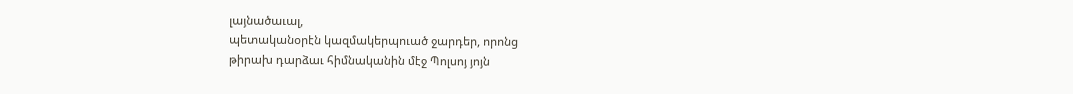լայնածաւալ,
պետականօրէն կազմակերպուած ջարդեր, որոնց
թիրախ դարձաւ հիմնականին մէջ Պոլսոյ յոյն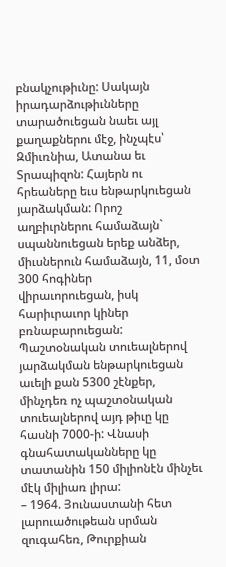բնակչութիւնը: Սակայն իրադարձութիւնները
տարածուեցան նաեւ այլ քաղաքներու մէջ, ինչպէս՝
Զմիւռնիա, Ատանա եւ Տրապիզոն: Հայերն ու
հրեաները եւս ենթարկուեցան յարձակման: Որոշ
աղբիւրներու համաձայն` սպաննուեցան երեք անձեր,
միւսներուն համաձայն, 11, մօտ 300 հոգիներ
վիրաւորուեցան, իսկ հարիւրաւոր կիներ
բռնաբարուեցան: Պաշտօնական տուեալներով
յարձակման ենթարկուեցան աւելի քան 5300 շէնքեր,
մինչդեռ ոչ պաշտօնական տուեալներով այդ թիւը կը
հասնի 7000-ի: Վնասի գնահատականները կը
տատանին 150 միլիոնէն մինչեւ մէկ միլիառ լիրա:
– 1964. Յունաստանի հետ լարուածութեան սրման
զուգահեռ, Թուրքիան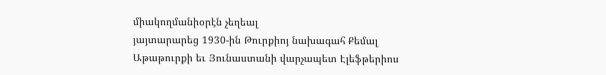միակողմանիօրէն չեղեալ
յայտարարեց 1930-ին Թուրքիոյ նախագահ Քեմալ
Աթաթուրքի եւ Յունաստանի վարչապետ Էլեֆթերիոս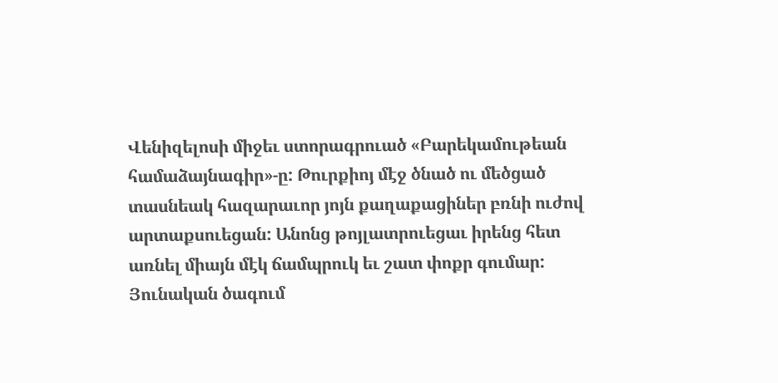Վենիզելոսի միջեւ ստորագրուած «Բարեկամութեան
համաձայնագիր»-ը: Թուրքիոյ մէջ ծնած ու մեծցած
տասնեակ հազարաւոր յոյն քաղաքացիներ բռնի ուժով
արտաքսուեցան: Անոնց թոյլատրուեցաւ իրենց հետ
առնել միայն մէկ ճամպրուկ եւ շատ փոքր գումար:
Յունական ծագում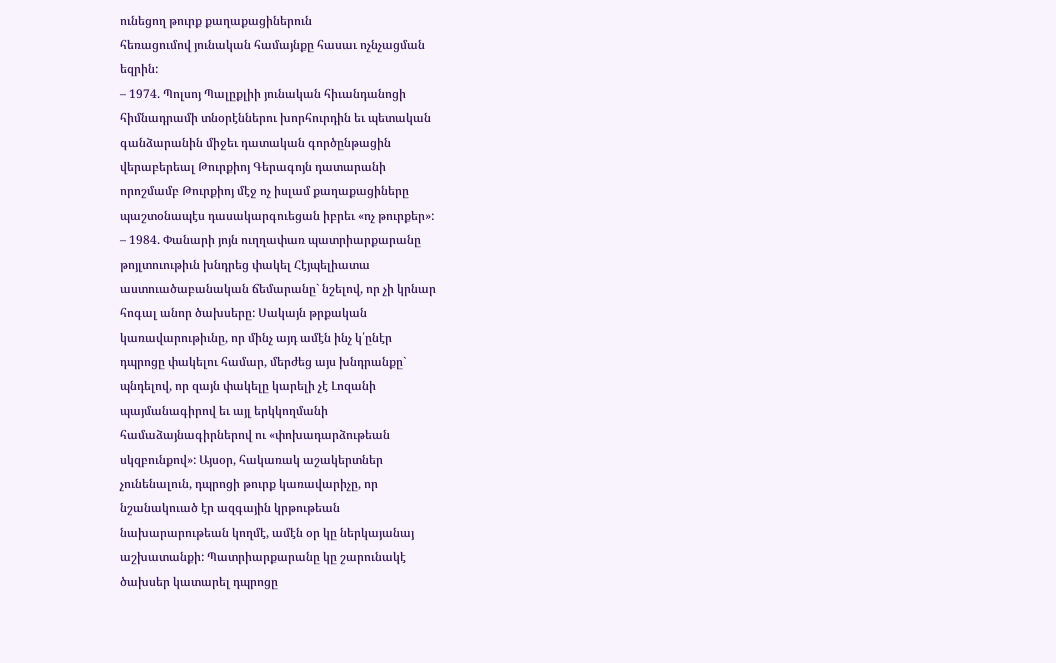ունեցող թուրք քաղաքացիներուն
հեռացումով յունական համայնքը հասաւ ոչնչացման
եզրին:
– 1974. Պոլսոյ Պալըքլիի յունական հիւանդանոցի
հիմնադրամի տնօրէններու խորհուրդին եւ պետական
գանձարանին միջեւ դատական գործընթացին
վերաբերեալ Թուրքիոյ Գերագոյն դատարանի
որոշմամբ Թուրքիոյ մէջ ոչ իսլամ քաղաքացիները
պաշտօնապէս դասակարգուեցան իբրեւ «ոչ թուրքեր»:
– 1984. Փանարի յոյն ուղղափառ պատրիարքարանը
թոյլտուութիւն խնդրեց փակել Հէյպելիատա
աստուածաբանական ճեմարանը` նշելով, որ չի կրնար
հոգալ անոր ծախսերը: Սակայն թրքական
կառավարութիւնը, որ մինչ այդ ամէն ինչ կ՛ընէր
դպրոցը փակելու համար, մերժեց այս խնդրանքը`
պնդելով, որ զայն փակելը կարելի չէ Լոզանի
պայմանագիրով եւ այլ երկկողմանի
համաձայնագիրներով ու «փոխադարձութեան
սկզբունքով»: Այսօր, հակառակ աշակերտներ
չունենալուն, դպրոցի թուրք կառավարիչը, որ
նշանակուած էր ազգային կրթութեան
նախարարութեան կողմէ, ամէն օր կը ներկայանայ
աշխատանքի: Պատրիարքարանը կը շարունակէ
ծախսեր կատարել դպրոցը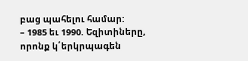բաց պահելու համար:
– 1985 եւ 1990. Եզիտիները, որոնք կ՛երկրպագեն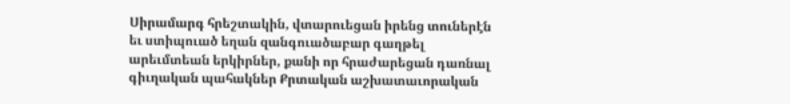Սիրամարգ հրեշտակին, վտարուեցան իրենց տուներէն
եւ ստիպուած եղան զանգուածաբար գաղթել
արեւմտեան երկիրներ, քանի որ հրաժարեցան դառնալ
գիւղական պահակներ Քրտական աշխատաւորական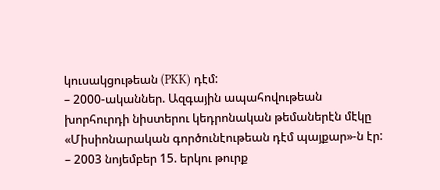կուսակցութեան (PKK) դէմ:
– 2000-ականներ. Ազգային ապահովութեան
խորհուրդի նիստերու կեդրոնական թեմաներէն մէկը
«Միսիոնարական գործունէութեան դէմ պայքար»-ն էր:
– 2003 նոյեմբեր 15. երկու թուրք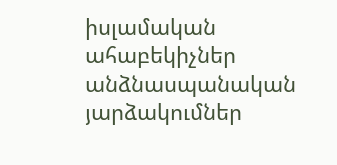իսլամական
ահաբեկիչներ անձնասպանական յարձակումներ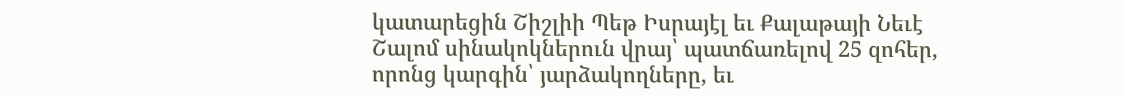կատարեցին Շիշլիի Պեթ Իսրայէլ եւ Քալաթայի Նեւէ
Շալոմ սինակոկներուն վրայ՝ պատճառելով 25 զոհեր,
որոնց կարգին՝ յարձակողները, եւ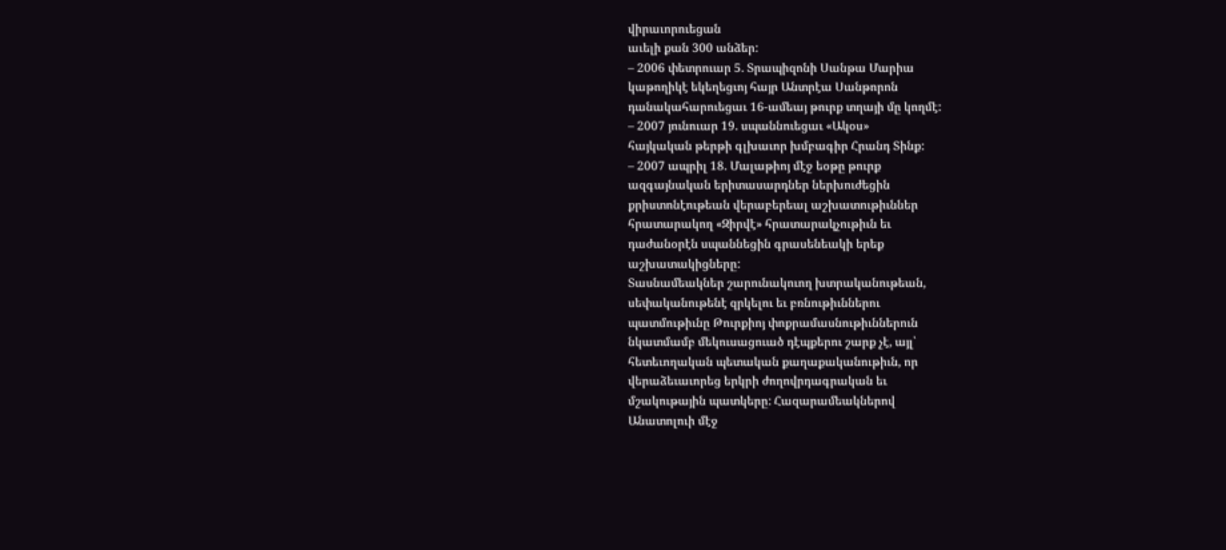վիրաւորուեցան
աւելի քան 300 անձեր:
– 2006 փետրուար 5. Տրապիզոնի Սանթա Մարիա
կաթողիկէ եկեղեցւոյ հայր Անտրէա Սանթորոն
դանակահարուեցաւ 16-ամեայ թուրք տղայի մը կողմէ:
– 2007 յունուար 19. սպաննուեցաւ «Ակօս»
հայկական թերթի գլխաւոր խմբագիր Հրանդ Տինք:
– 2007 ապրիլ 18. Մալաթիոյ մէջ եօթը թուրք
ազգայնական երիտասարդներ ներխուժեցին
քրիստոնէութեան վերաբերեալ աշխատութիւններ
հրատարակող «Զիրվէ» հրատարակչութիւն եւ
դաժանօրէն սպաննեցին գրասենեակի երեք
աշխատակիցները:
Տասնամեակներ շարունակուող խտրականութեան,
սեփականութենէ զրկելու եւ բռնութիւններու
պատմութիւնը Թուրքիոյ փոքրամասնութիւններուն
նկատմամբ մեկուսացուած դէպքերու շարք չէ, այլ՝
հետեւողական պետական քաղաքականութիւն, որ
վերաձեւաւորեց երկրի ժողովրդագրական եւ
մշակութային պատկերը: Հազարամեակներով
Անատոլուի մէջ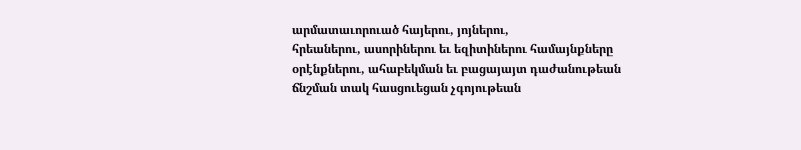արմատաւորուած հայերու, յոյներու,
հրեաներու, ասորիներու եւ եզիտիներու համայնքները
օրէնքներու, ահաբեկման եւ բացայայտ դաժանութեան
ճնշման տակ հասցուեցան չգոյութեան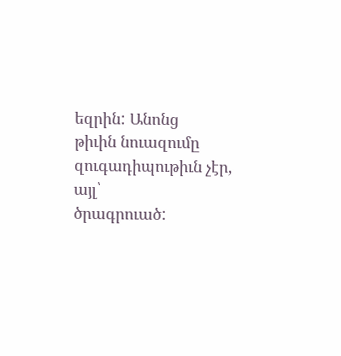եզրին: Անոնց
թիւին նուազումը զուգադիպութիւն չէր, այլ՝
ծրագրուած: